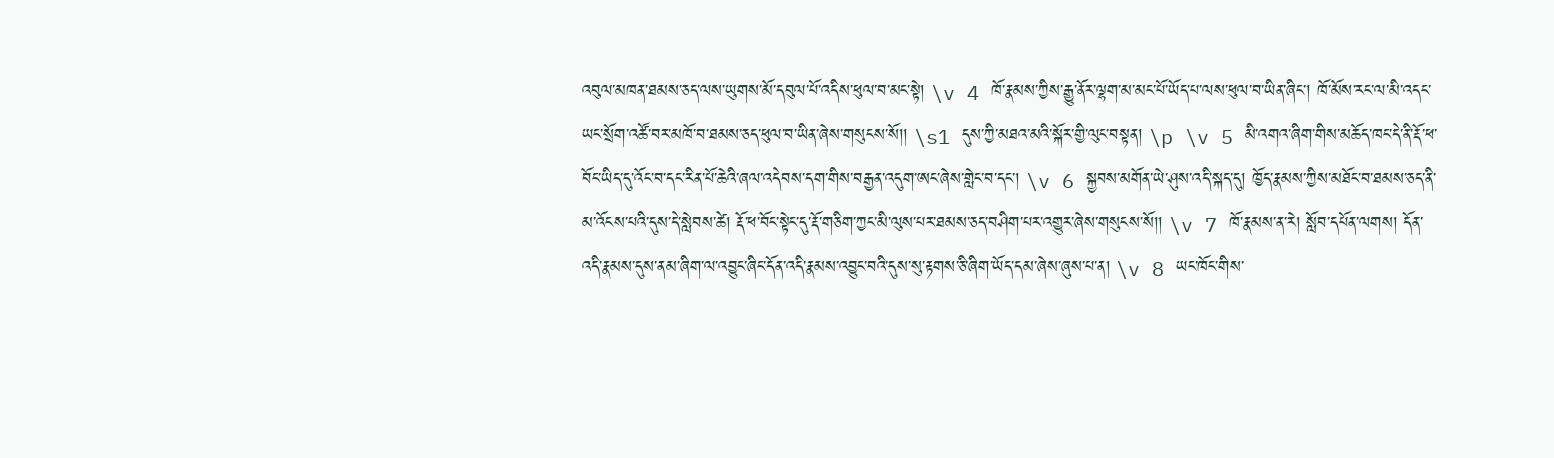འབུལ་མཁན་ཐམས་ཅད་ལས་ཡུགས་མོ་དབུལ་པོ་འདིས་ཕུལ་བ་མང་སྟེ། \v 4 ཁོ་རྣམས་ཀྱིས་རྒྱུ་ནོར་ལྷག་མ་མང་པོ་ཡོད་པ་ལས་ཕུལ་བ་ཡིན་ཞིང་། ཁོ་མོས་རང་ལ་མི་འདང་ཡང་སྲོག་འཚོ་བར་མཁོ་བ་ཐམས་ཅད་ཕུལ་བ་ཡིན་ཞེས་གསུངས་སོ།། \s1 དུས་ཀྱི་མཐའ་མའི་སྐོར་གྱི་ལུང་བསྟན། \p \v 5 མི་འགའ་ཞིག་གིས་མཆོད་ཁང་དེ་ནི་རྡོ་ཕ་བོང་ཡིད་དུ་འོང་བ་དང་རིན་པོ་ཆེའི་ཞལ་འདེབས་དག་གིས་བརྒྱན་འདུག་ཨང་ཞེས་གླེང་བ་དང་། \v 6 སྐྱབས་མགོན་ཡེ་ཤུས་འདི་སྐད་དུ། ཁྱོད་རྣམས་ཀྱིས་མཐོང་བ་ཐམས་ཅད་ནི་མ་འོངས་པའི་དུས་དེ་སླེབས་ཚེ། རྡོ་ཕ་བོང་སྟེང་དུ་རྡོ་གཅིག་ཀྱང་མི་ལུས་པར་ཐམས་ཅད་བཤིག་པར་འགྱུར་ཞེས་གསུངས་སོ།། \v 7 ཁོ་རྣམས་ན་རེ། སློབ་དཔོན་ལགས། དོན་འདི་རྣམས་དུས་ནམ་ཞིག་ལ་འབྱུང་ཞིང་དོན་འདི་རྣམས་འབྱུང་བའི་དུས་སུ་རྟགས་ཅི་ཞིག་ཡོད་དམ་ཞེས་ཞུས་པ་ན། \v 8 ཡང་ཁོང་གིས་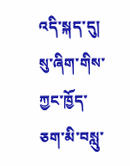འདི་སྐད་དུ། སུ་ཞིག་གིས་ཀྱང་ཁྱོད་ཅག་མི་བསླུ་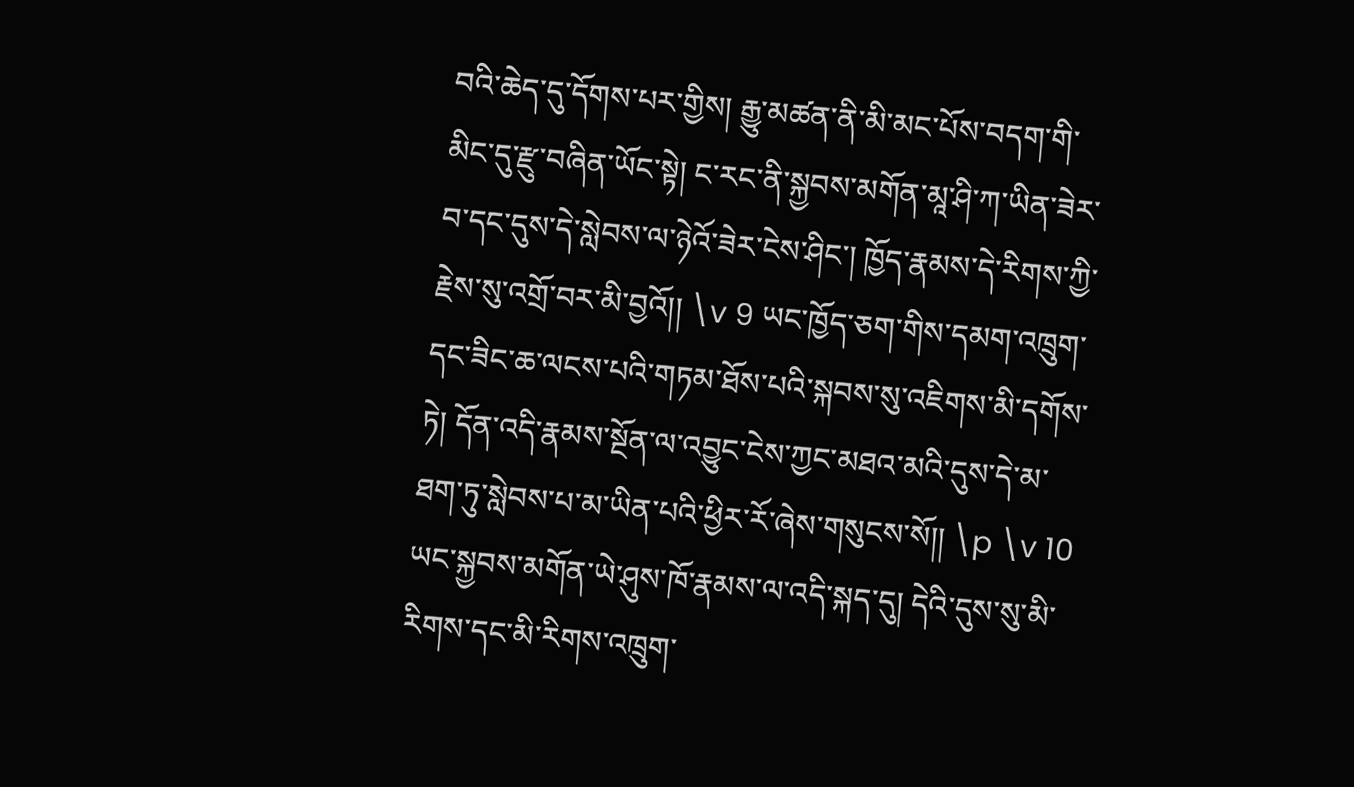བའི་ཆེད་དུ་དོགས་པར་གྱིས། རྒྱུ་མཚན་ནི་མི་མང་པོས་བདག་གི་མིང་དུ་རྫུ་བཞིན་ཡོང་སྟེ། ང་རང་ནི་སྐྱབས་མགོན་མཱ་ཤི་ཀ་ཡིན་ཟེར་བ་དང་དུས་དེ་སླེབས་ལ་ཉེའོ་ཟེར་ངེས་ཤིང་། ཁྱོད་རྣམས་དེ་རིགས་ཀྱི་རྗེས་སུ་འགྲོ་བར་མི་བྱའོ།། \v 9 ཡང་ཁྱོད་ཅག་གིས་དམག་འཁྲུག་དང་ཟིང་ཆ་ལངས་པའི་གཏམ་ཐོས་པའི་སྐབས་སུ་འཇིགས་མི་དགོས་ཏེ། དོན་འདི་རྣམས་སྔོན་ལ་འབྱུང་ངེས་ཀྱང་མཐའ་མའི་དུས་དེ་མ་ཐག་ཏུ་སླེབས་པ་མ་ཡིན་པའི་ཕྱིར་རོ་ཞེས་གསུངས་སོ།། \p \v 10 ཡང་སྐྱབས་མགོན་ཡེ་ཤུས་ཁོ་རྣམས་ལ་འདི་སྐད་དུ། དེའི་དུས་སུ་མི་རིགས་དང་མི་རིགས་འཁྲུག་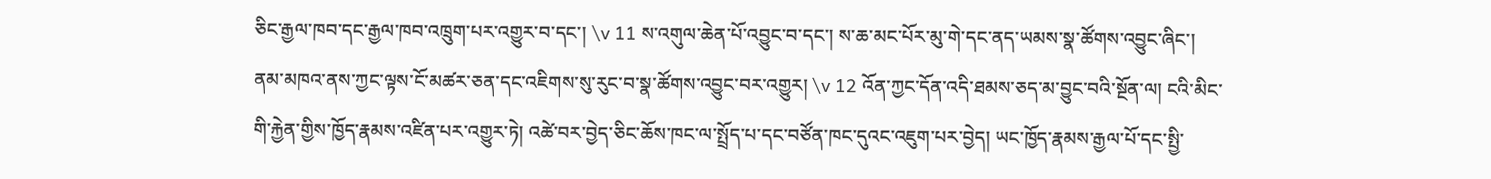ཅིང་རྒྱལ་ཁབ་དང་རྒྱལ་ཁབ་འཁྲུག་པར་འགྱུར་བ་དང་། \v 11 ས་འགུལ་ཆེན་པོ་འབྱུང་བ་དང་། ས་ཆ་མང་པོར་མུ་གེ་དང་ནད་ཡམས་སྣ་ཚོགས་འབྱུང་ཞིང་། ནམ་མཁའ་ནས་ཀྱང་ལྟས་ངོ་མཚར་ཅན་དང་འཇིགས་སུ་རུང་བ་སྣ་ཚོགས་འབྱུང་བར་འགྱུར། \v 12 འོན་ཀྱང་དོན་འདི་ཐམས་ཅད་མ་བྱུང་བའི་སྔོན་ལ། ངའི་མིང་གི་རྐྱེན་གྱིས་ཁྱོད་རྣམས་འཛིན་པར་འགྱུར་ཏེ། འཚེ་བར་བྱེད་ཅིང་ཆོས་ཁང་ལ་སྤྲོད་པ་དང་བཙོན་ཁང་དུའང་འཇུག་པར་བྱེད། ཡང་ཁྱོད་རྣམས་རྒྱལ་པོ་དང་སྤྱི་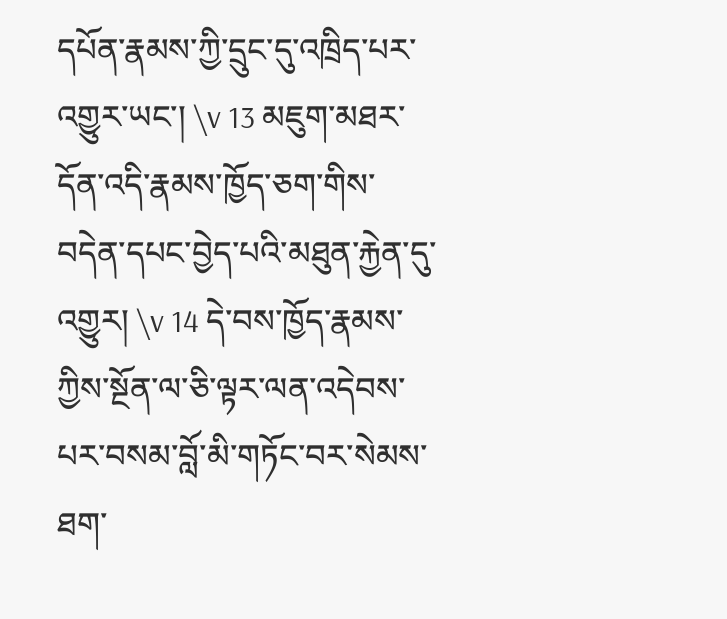དཔོན་རྣམས་ཀྱི་དྲུང་དུ་འཁྲིད་པར་འགྱུར་ཡང་། \v 13 མཇུག་མཐར་དོན་འདི་རྣམས་ཁྱོད་ཅག་གིས་བདེན་དཔང་བྱེད་པའི་མཐུན་རྐྱེན་དུ་འགྱུར། \v 14 དེ་བས་ཁྱོད་རྣམས་ཀྱིས་སྔོན་ལ་ཅི་ལྟར་ལན་འདེབས་པར་བསམ་བློ་མི་གཏོང་བར་སེམས་ཐག་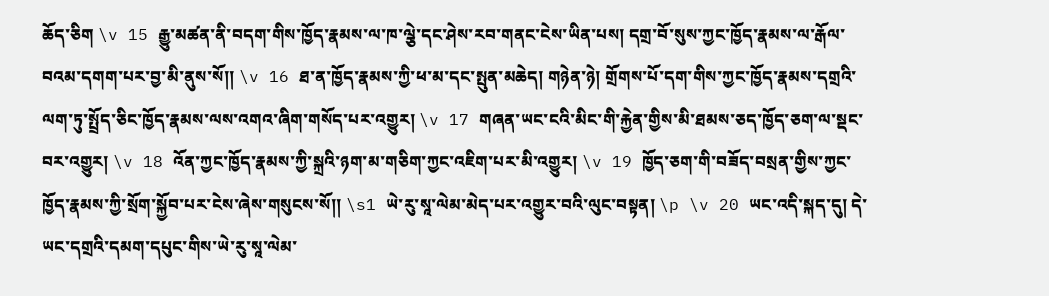ཆོད་ཅིག \v 15 རྒྱུ་མཚན་ནི་བདག་གིས་ཁྱོད་རྣམས་ལ་ཁ་ལྕེ་དང་ཤེས་རབ་གནང་ངེས་ཡིན་པས། དགྲ་བོ་སུས་ཀྱང་ཁྱོད་རྣམས་ལ་རྒོལ་བའམ་དགག་པར་བྱ་མི་ནུས་སོ།། \v 16 ཐ་ན་ཁྱོད་རྣམས་ཀྱི་ཕ་མ་དང་སྤུན་མཆེད། གཉེན་ཉེ། གྲོགས་པོ་དག་གིས་ཀྱང་ཁྱོད་རྣམས་དགྲའི་ལག་ཏུ་སྤྲོད་ཅིང་ཁྱོད་རྣམས་ལས་འགའ་ཞིག་གསོད་པར་འགྱུར། \v 17 གཞན་ཡང་ངའི་མིང་གི་རྐྱེན་གྱིས་མི་ཐམས་ཅད་ཁྱོད་ཅག་ལ་སྡང་བར་འགྱུར། \v 18 འོན་ཀྱང་ཁྱོད་རྣམས་ཀྱི་སྐྲའི་ཉག་མ་གཅིག་ཀྱང་འཇིག་པར་མི་འགྱུར། \v 19 ཁྱོད་ཅག་གི་བཟོད་བསྲན་གྱིས་ཀྱང་ཁྱོད་རྣམས་ཀྱི་སྲོག་སྐྱོབ་པར་ངེས་ཞེས་གསུངས་སོ།། \s1 ཡེ་རུ་སཱ་ལེམ་མེད་པར་འགྱུར་བའི་ལུང་བསྟན། \p \v 20 ཡང་འདི་སྐད་དུ། དེ་ཡང་དགྲའི་དམག་དཔུང་གིས་ཡེ་རུ་སཱ་ལེམ་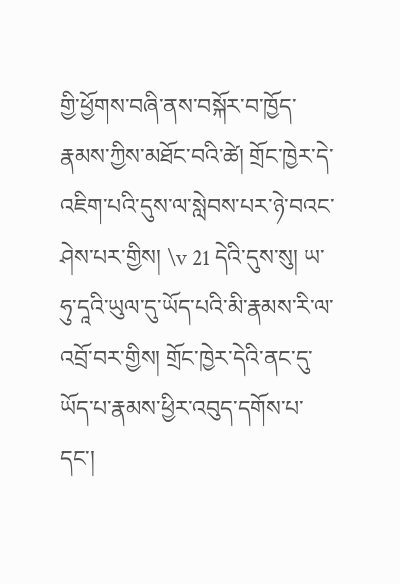གྱི་ཕྱོགས་བཞི་ནས་བསྐོར་བ་ཁྱོད་རྣམས་ཀྱིས་མཐོང་བའི་ཚེ། གྲོང་ཁྱེར་དེ་འཇིག་པའི་དུས་ལ་སླེབས་པར་ཉེ་བའང་ཤེས་པར་གྱིས། \v 21 དེའི་དུས་སུ། ཡ་ཧུ་དཱའི་ཡུལ་དུ་ཡོད་པའི་མི་རྣམས་རི་ལ་འབྲོ་བར་གྱིས། གྲོང་ཁྱེར་དེའི་ནང་དུ་ཡོད་པ་རྣམས་ཕྱིར་འབུད་དགོས་པ་དང་།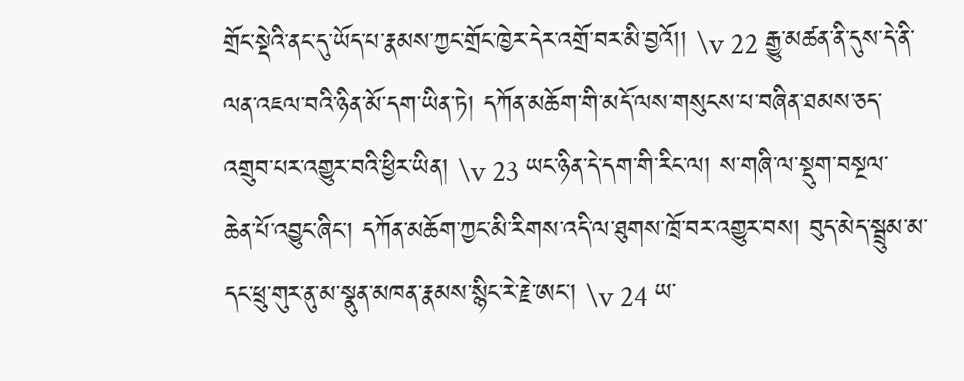གྲོང་སྡེའི་ནང་དུ་ཡོད་པ་རྣམས་ཀྱང་གྲོང་ཁྱེར་དེར་འགྲོ་བར་མི་བྱའོ།། \v 22 རྒྱུ་མཚན་ནི་དུས་དེ་ནི་ལན་འཇལ་བའི་ཉིན་མོ་དག་ཡིན་ཏེ། དཀོན་མཆོག་གི་མདོ་ལས་གསུངས་པ་བཞིན་ཐམས་ཅད་འགྲུབ་པར་འགྱུར་བའི་ཕྱིར་ཡིན། \v 23 ཡང་ཉིན་དེ་དག་གི་རིང་ལ། ས་གཞི་ལ་སྡུག་བསྔལ་ཆེན་པོ་འབྱུང་ཞིང་། དཀོན་མཆོག་ཀྱང་མི་རིགས་འདི་ལ་ཐུགས་ཁྲོ་བར་འགྱུར་བས། བུད་མེད་སྦྲུམ་མ་དང་ཕྲུ་གུར་ནུ་མ་སྣུན་མཁན་རྣམས་སྙིང་རེ་རྗེ་ཨང་། \v 24 ཡ་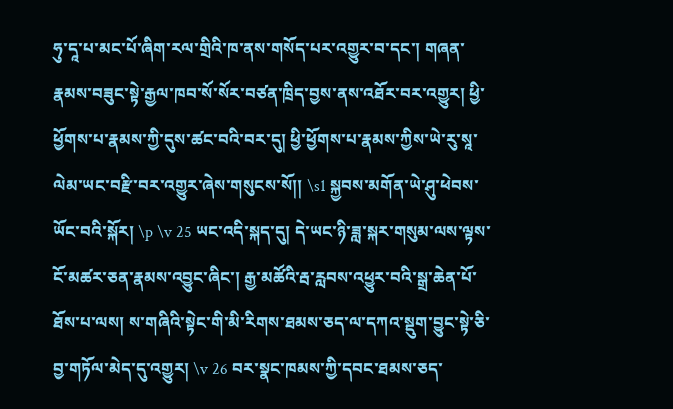ཧུ་དཱ་པ་མང་པོ་ཞིག་རལ་གྲིའི་ཁ་ནས་གསོད་པར་འགྱུར་བ་དང་། གཞན་རྣམས་བཟུང་སྟེ་རྒྱལ་ཁབ་སོ་སོར་བཙན་ཁྲིད་བྱས་ནས་འཐོར་བར་འགྱུར། ཕྱི་ཕྱོགས་པ་རྣམས་ཀྱི་དུས་ཚང་བའི་བར་དུ། ཕྱི་ཕྱོགས་པ་རྣམས་ཀྱིས་ཡེ་རུ་སཱ་ལེམ་ཡང་བརྫི་བར་འགྱུར་ཞེས་གསུངས་སོ།། \s1 སྐྱབས་མགོན་ཡེ་ཤུ་ཕེབས་ཡོང་བའི་སྐོར། \p \v 25 ཡང་འདི་སྐད་དུ། དེ་ཡང་ཉི་ཟླ་སྐར་གསུམ་ལས་ལྟས་ངོ་མཚར་ཅན་རྣམས་འབྱུང་ཞིང་། རྒྱ་མཚོའི་རྦ་རླབས་འཕྱུར་བའི་སྒྲ་ཆེན་པོ་ཐོས་པ་ལས། ས་གཞིའི་སྟེང་གི་མི་རིགས་ཐམས་ཅད་ལ་དཀའ་སྡུག་བྱུང་སྟེ་ཅི་བྱ་གཏོལ་མེད་དུ་འགྱུར། \v 26 བར་སྣང་ཁམས་ཀྱི་དབང་ཐམས་ཅད་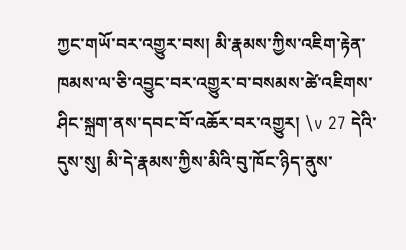ཀྱང་གཡོ་བར་འགྱུར་བས། མི་རྣམས་ཀྱིས་འཇིག་རྟེན་ཁམས་ལ་ཅི་འབྱུང་བར་འགྱུར་བ་བསམས་ཚེ་འཇིགས་ཤིང་སྐྲག་ནས་དབང་བོ་འཆོར་བར་འགྱུར། \v 27 དེའི་དུས་སུ། མི་དེ་རྣམས་ཀྱིས་མིའི་བུ་ཁོང་ཉིད་ནུས་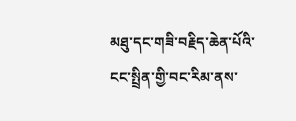མཐུ་དང་གཟི་བརྗིད་ཆེན་པོའི་ངང་སྤྲིན་གྱི་བང་རིམ་ནས་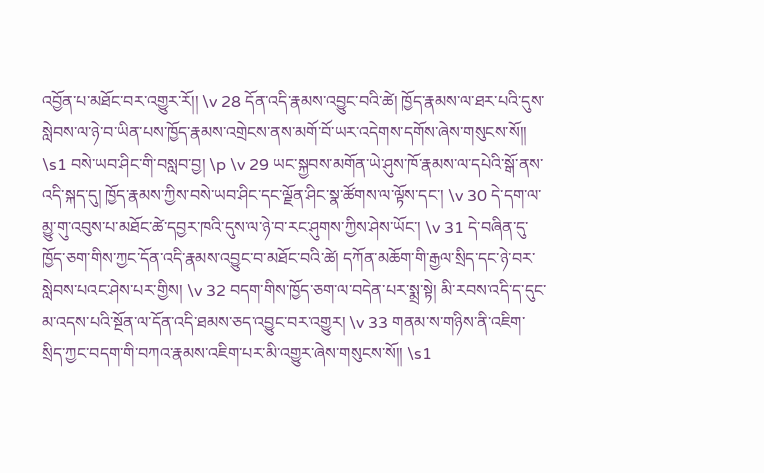འབྱོན་པ་མཐོང་བར་འགྱུར་རོ།། \v 28 དོན་འདི་རྣམས་འབྱུང་བའི་ཚེ། ཁྱོད་རྣམས་ལ་ཐར་པའི་དུས་སླེབས་ལ་ཉེ་བ་ཡིན་པས་ཁྱོད་རྣམས་འགྲེངས་ནས་མགོ་བོ་ཡར་འདེགས་དགོས་ཞེས་གསུངས་སོ།། \s1 བསེ་ཡབ་ཤིང་གི་བསླབ་བྱ། \p \v 29 ཡང་སྐྱབས་མགོན་ཡེ་ཤུས་ཁོ་རྣམས་ལ་དཔེའི་སྒོ་ནས་འདི་སྐད་དུ། ཁྱོད་རྣམས་ཀྱིས་བསེ་ཡབ་ཤིང་དང་ལྗོན་ཤིང་སྣ་ཚོགས་ལ་ལྟོས་དང་། \v 30 དེ་དག་ལ་མྱུ་གུ་འབུས་པ་མཐོང་ཚེ་དབྱར་ཁའི་དུས་ལ་ཉེ་བ་རང་ཤུགས་ཀྱིས་ཤེས་ཡོང་། \v 31 དེ་བཞིན་དུ་ཁྱོད་ཅག་གིས་ཀྱང་དོན་འདི་རྣམས་འབྱུང་བ་མཐོང་བའི་ཚེ། དཀོན་མཆོག་གི་རྒྱལ་སྲིད་དང་ཉེ་བར་སླེབས་པའང་ཤེས་པར་གྱིས། \v 32 བདག་གིས་ཁྱོད་ཅག་ལ་བདེན་པར་སྨྲ་སྟེ། མི་རབས་འདི་ད་དུང་མ་འདས་པའི་སྔོན་ལ་དོན་འདི་ཐམས་ཅད་འབྱུང་བར་འགྱུར། \v 33 གནམ་ས་གཉིས་ནི་འཇིག་སྲིད་ཀྱང་བདག་གི་བཀའ་རྣམས་འཇིག་པར་མི་འགྱུར་ཞེས་གསུངས་སོ།། \s1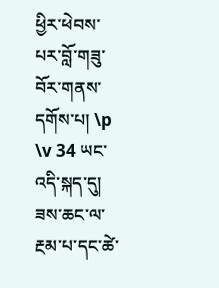ཕྱིར་ཕེབས་པར་བློ་གཟུ་བོར་གནས་དགོས་པ། \p \v 34 ཡང་འདི་སྐད་དུ། ཟས་ཆང་ལ་རྔམ་པ་དང་ཚེ་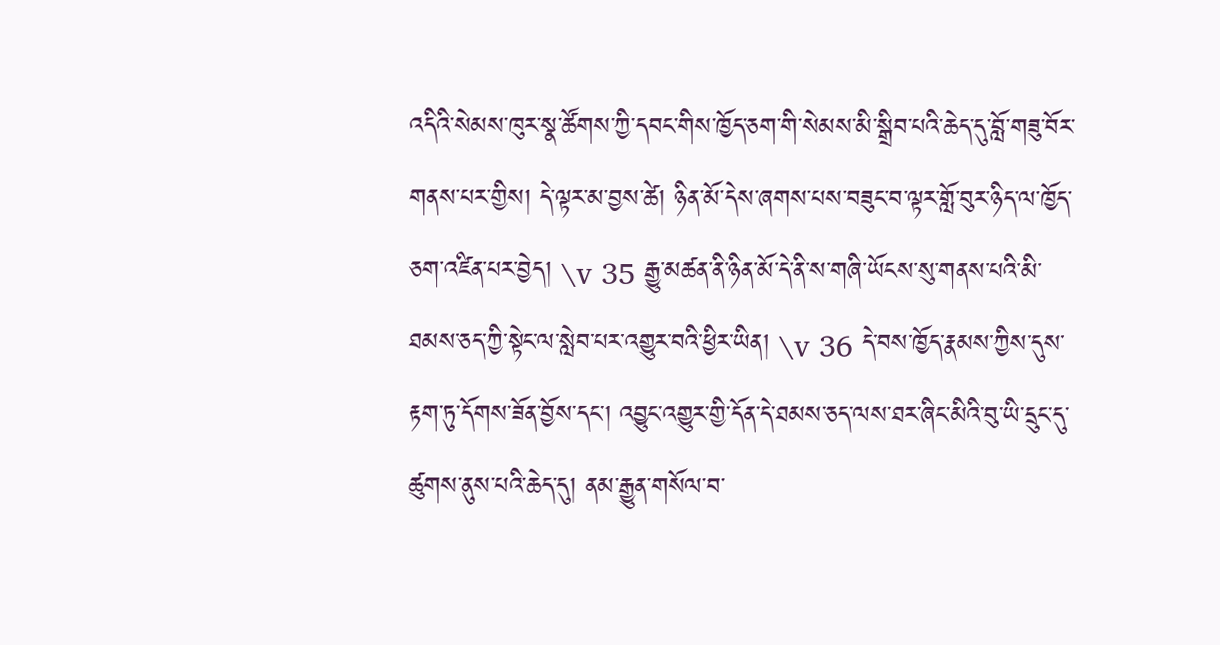འདིའི་སེམས་ཁུར་སྣ་ཚོགས་ཀྱི་དབང་གིས་ཁྱོད་ཅག་གི་སེམས་མི་སྒྲིབ་པའི་ཆེད་དུ་བློ་གཟུ་བོར་གནས་པར་གྱིས། དེ་ལྟར་མ་བྱས་ཚེ། ཉིན་མོ་དེས་ཞགས་པས་བཟུང་བ་ལྟར་གློ་བུར་ཉིད་ལ་ཁྱོད་ཅག་འཛིན་པར་བྱེད། \v 35 རྒྱུ་མཚན་ནི་ཉིན་མོ་དེ་ནི་ས་གཞི་ཡོངས་སུ་གནས་པའི་མི་ཐམས་ཅད་ཀྱི་སྟེང་ལ་སླེབ་པར་འགྱུར་བའི་ཕྱིར་ཡིན། \v 36 དེ་བས་ཁྱོད་རྣམས་ཀྱིས་དུས་རྟག་ཏུ་དོགས་ཟོན་བྱོས་དང་། འབྱུང་འགྱུར་གྱི་དོན་དེ་ཐམས་ཅད་ལས་ཐར་ཞིང་མིའི་བུ་ཡི་དྲུང་དུ་ཚུགས་ནུས་པའི་ཆེད་དུ། ནམ་རྒྱུན་གསོལ་བ་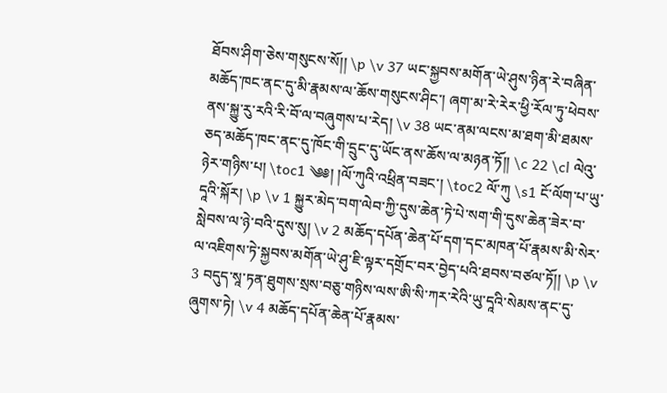ཐོབས་ཤིག་ཅེས་གསུངས་སོ།། \p \v 37 ཡང་སྐྱབས་མགོན་ཡེ་ཤུས་ཉིན་རེ་བཞིན་མཆོད་ཁང་ནང་དུ་མི་རྣམས་ལ་ཆོས་གསུངས་ཤིང་། ཞག་མ་རེ་རེར་ཕྱི་རོལ་ཏུ་ཕེབས་ནས་སྐྱུ་རུ་རའི་རི་བོ་ལ་བཞུགས་པ་རེད། \v 38 ཡང་ནམ་ལངས་མ་ཐག་མི་ཐམས་ཅད་མཆོད་ཁང་ནང་དུ་ཁོང་གི་དྲུང་དུ་ཡོང་ནས་ཆོས་ལ་མཉན་ཏོ།། \c 22 \cl ལེའུ་ཉེར་གཉིས་པ། \toc1 ༄༅། །ལོ་ཀུའི་འཕྲིན་བཟང་། \toc2 ལོ་ཀུ \s1 ངོ་ལོག་པ་ཡུ་དཱའི་སྐོར། \p \v 1 སྐྱུར་མེད་བག་ལེབ་ཀྱི་དུས་ཆེན་ཏེ་པེ་སག་གི་དུས་ཆེན་ཟེར་བ་སླེབས་ལ་ཉེ་བའི་དུས་སུ། \v 2 མཆོད་དཔོན་ཆེན་པོ་དག་དང་མཁན་པོ་རྣམས་མི་སེར་ལ་འཇིགས་ཏེ་སྐྱབས་མགོན་ཡེ་ཤུ་ཇི་ལྟར་དགྲོང་བར་བྱེད་པའི་ཐབས་བཙལ་ཏོ།། \p \v 3 བདུད་སཱ་ཏན་ཐུགས་སྲས་བཅུ་གཉིས་ལས་ཨི་སི་ཀར་རེའི་ཡུ་དཱའི་སེམས་ནང་དུ་ཞུགས་ཏེ། \v 4 མཆོད་དཔོན་ཆེན་པོ་རྣམས་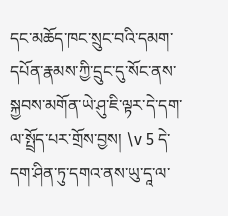དང་མཆོད་ཁང་སྲུང་བའི་དམག་དཔོན་རྣམས་ཀྱི་དྲུང་དུ་སོང་ནས་སྐྱབས་མགོན་ཡེ་ཤུ་ཇི་ལྟར་དེ་དག་ལ་སྤྲོད་པར་གྲོས་བྱས། \v 5 དེ་དག་ཤིན་ཏུ་དགའ་ནས་ཡུ་དཱ་ལ་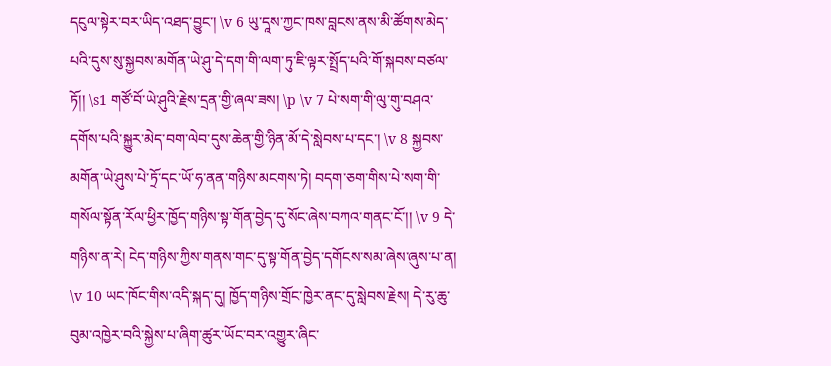དངུལ་སྟེར་བར་ཡིད་འཐད་བྱུང་། \v 6 ཡུ་དཱས་ཀྱང་ཁས་བླངས་ནས་མི་ཚོགས་མེད་པའི་དུས་སུ་སྐྱབས་མགོན་ཡེ་ཤུ་དེ་དག་གི་ལག་ཏུ་ཇི་ལྟར་སྤྲོད་པའི་གོ་སྐབས་བཙལ་ཏོ།། \s1 གཙོ་བོ་ཡེ་ཤུའི་རྗེས་དྲན་གྱི་ཞལ་ཟས། \p \v 7 པེ་སག་གི་ལུ་གུ་བཤའ་དགོས་པའི་སྐྱུར་མེད་བག་ལེབ་དུས་ཆེན་གྱི་ཉིན་མོ་དེ་སླེབས་པ་དང་། \v 8 སྐྱབས་མགོན་ཡེ་ཤུས་པེ་ཏྲོ་དང་ཡོ་ཧ་ནན་གཉིས་མངགས་ཏེ། བདག་ཅག་གིས་པེ་སག་གི་གསོལ་སྟོན་རོལ་ཕྱིར་ཁྱོད་གཉིས་སྟ་གོན་བྱེད་དུ་སོང་ཞེས་བཀའ་གནང་ངོ་།། \v 9 དེ་གཉིས་ན་རེ། ངེད་གཉིས་ཀྱིས་གནས་གང་དུ་སྟ་གོན་བྱེད་དགོངས་སམ་ཞེས་ཞུས་པ་ན། \v 10 ཡང་ཁོང་གིས་འདི་སྐད་དུ། ཁྱོད་གཉིས་གྲོང་ཁྱེར་ནང་དུ་སླེབས་རྗེས། དེ་རུ་ཆུ་བུམ་འཁྱེར་བའི་སྐྱེས་པ་ཞིག་ཚུར་ཡོང་བར་འགྱུར་ཞིང་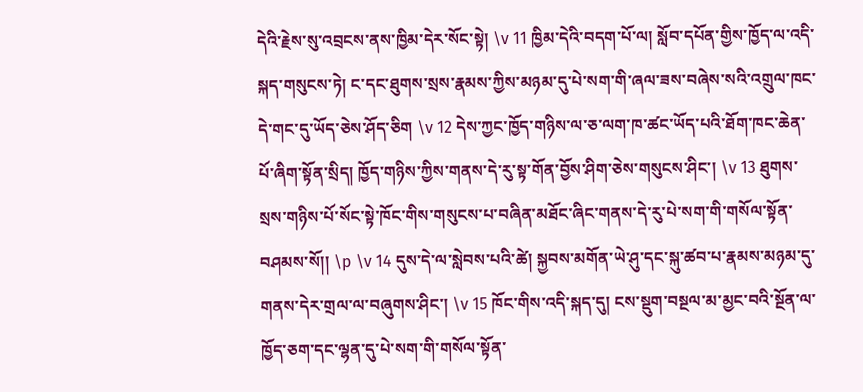དེའི་རྗེས་སུ་འབྲངས་ནས་ཁྱིམ་དེར་སོང་སྟེ། \v 11 ཁྱིམ་དེའི་བདག་པོ་ལ། སློབ་དཔོན་གྱིས་ཁྱོད་ལ་འདི་སྐད་གསུངས་ཏེ། ང་དང་ཐུགས་སྲས་རྣམས་ཀྱིས་མཉམ་དུ་པེ་སག་གི་ཞལ་ཟས་བཞེས་སའི་འགྲུལ་ཁང་དེ་གང་དུ་ཡོད་ཅེས་ཤོད་ཅིག \v 12 དེས་ཀྱང་ཁྱོད་གཉིས་ལ་ཅ་ལག་ཁ་ཚང་ཡོད་པའི་ཐོག་ཁང་ཆེན་པོ་ཞིག་སྟོན་སྲིད། ཁྱོད་གཉིས་ཀྱིས་གནས་དེ་རུ་སྟ་གོན་བྱོས་ཤིག་ཅེས་གསུངས་ཤིང་། \v 13 ཐུགས་སྲས་གཉིས་པོ་སོང་སྟེ་ཁོང་གིས་གསུངས་པ་བཞིན་མཐོང་ཞིང་གནས་དེ་རུ་པེ་སག་གི་གསོལ་སྟོན་བཤམས་སོ།། \p \v 14 དུས་དེ་ལ་སླེབས་པའི་ཚེ། སྐྱབས་མགོན་ཡེ་ཤུ་དང་སྐུ་ཚབ་པ་རྣམས་མཉམ་དུ་གནས་དེར་གྲལ་ལ་བཞུགས་ཤིང་། \v 15 ཁོང་གིས་འདི་སྐད་དུ། ངས་སྡུག་བསྔལ་མ་མྱང་བའི་སྔོན་ལ་ཁྱོད་ཅག་དང་ལྷན་དུ་པེ་སག་གི་གསོལ་སྟོན་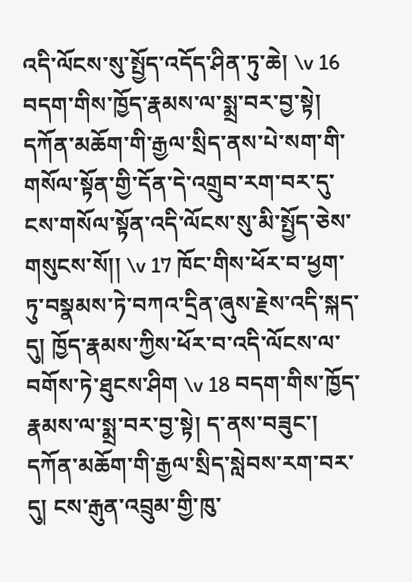འདི་ལོངས་སུ་སྤྱོད་འདོད་ཤིན་ཏུ་ཆེ། \v 16 བདག་གིས་ཁྱོད་རྣམས་ལ་སྨྲ་བར་བྱ་སྟེ། དཀོན་མཆོག་གི་རྒྱལ་སྲིད་ནས་པེ་སག་གི་གསོལ་སྟོན་གྱི་དོན་དེ་འགྲུབ་རག་བར་དུ་ངས་གསོལ་སྟོན་འདི་ལོངས་སུ་མི་སྤྱོད་ཅེས་གསུངས་སོ།། \v 17 ཁོང་གིས་ཕོར་བ་ཕྱག་ཏུ་བསྣམས་ཏེ་བཀའ་དྲིན་ཞུས་རྗེས་འདི་སྐད་དུ། ཁྱོད་རྣམས་ཀྱིས་ཕོར་བ་འདི་ལོངས་ལ་བགོས་ཏེ་ཐུངས་ཤིག \v 18 བདག་གིས་ཁྱོད་རྣམས་ལ་སྨྲ་བར་བྱ་སྟེ། ད་ནས་བཟུང་། དཀོན་མཆོག་གི་རྒྱལ་སྲིད་སླེབས་རག་བར་དུ། ངས་རྒུན་འབྲུམ་གྱི་ཁུ་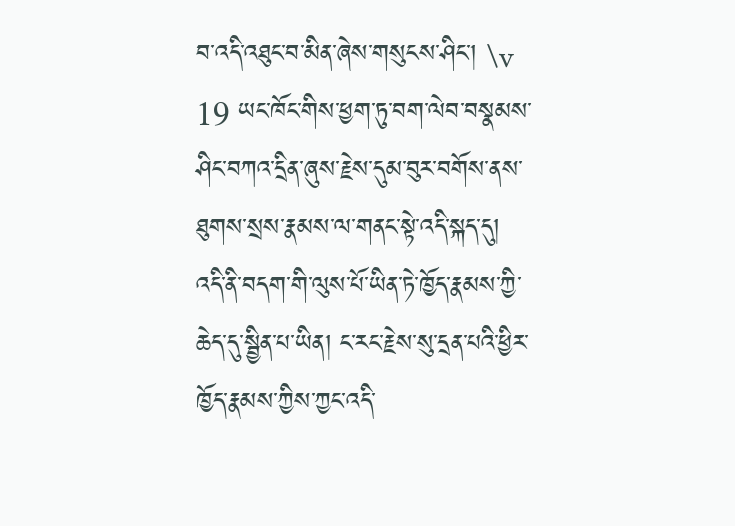བ་འདི་འཐུང་བ་མིན་ཞེས་གསུངས་ཤིང་། \v 19 ཡང་ཁོང་གིས་ཕྱག་ཏུ་བག་ལེབ་བསྣམས་ཤིང་བཀའ་དྲིན་ཞུས་རྗེས་དུམ་བུར་བགོས་ནས་ཐུགས་སྲས་རྣམས་ལ་གནང་སྟེ་འདི་སྐད་དུ། འདི་ནི་བདག་གི་ལུས་པོ་ཡིན་ཏེ་ཁྱོད་རྣམས་ཀྱི་ཆེད་དུ་སྦྱིན་པ་ཡིན། ང་རང་རྗེས་སུ་དྲན་པའི་ཕྱིར་ཁྱོད་རྣམས་ཀྱིས་ཀྱང་འདི་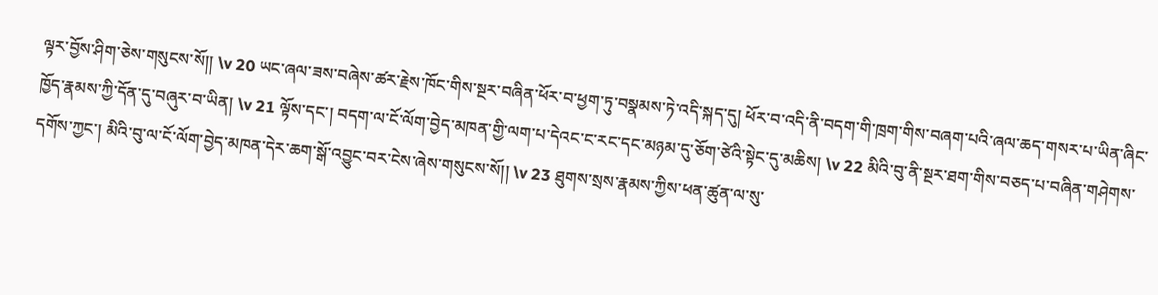ལྟར་བྱོས་ཤིག་ཅེས་གསུངས་སོ།། \v 20 ཡང་ཞལ་ཟས་བཞེས་ཚར་རྗེས་ཁོང་གིས་སྔར་བཞིན་ཕོར་བ་ཕྱག་ཏུ་བསྣམས་ཏེ་འདི་སྐད་དུ། ཕོར་བ་འདི་ནི་བདག་གི་ཁྲག་གིས་བཞག་པའི་ཞལ་ཆད་གསར་པ་ཡིན་ཞིང་ཁྱོད་རྣམས་ཀྱི་དོན་དུ་བཞུར་བ་ཡིན། \v 21 ལྟོས་དང་། བདག་ལ་ངོ་ལོག་བྱེད་མཁན་གྱི་ལག་པ་དེའང་ང་རང་དང་མཉམ་དུ་ཅོག་ཙེའི་སྟེང་དུ་མཆིས། \v 22 མིའི་བུ་ནི་སྔར་ཐག་གིས་བཅད་པ་བཞིན་གཤེགས་དགོས་ཀྱང་། མིའི་བུ་ལ་ངོ་ལོག་བྱེད་མཁན་དེར་ཆག་སྒོ་འབྱུང་བར་ངེས་ཞེས་གསུངས་སོ།། \v 23 ཐུགས་སྲས་རྣམས་ཀྱིས་ཕན་ཚུན་ལ་སུ་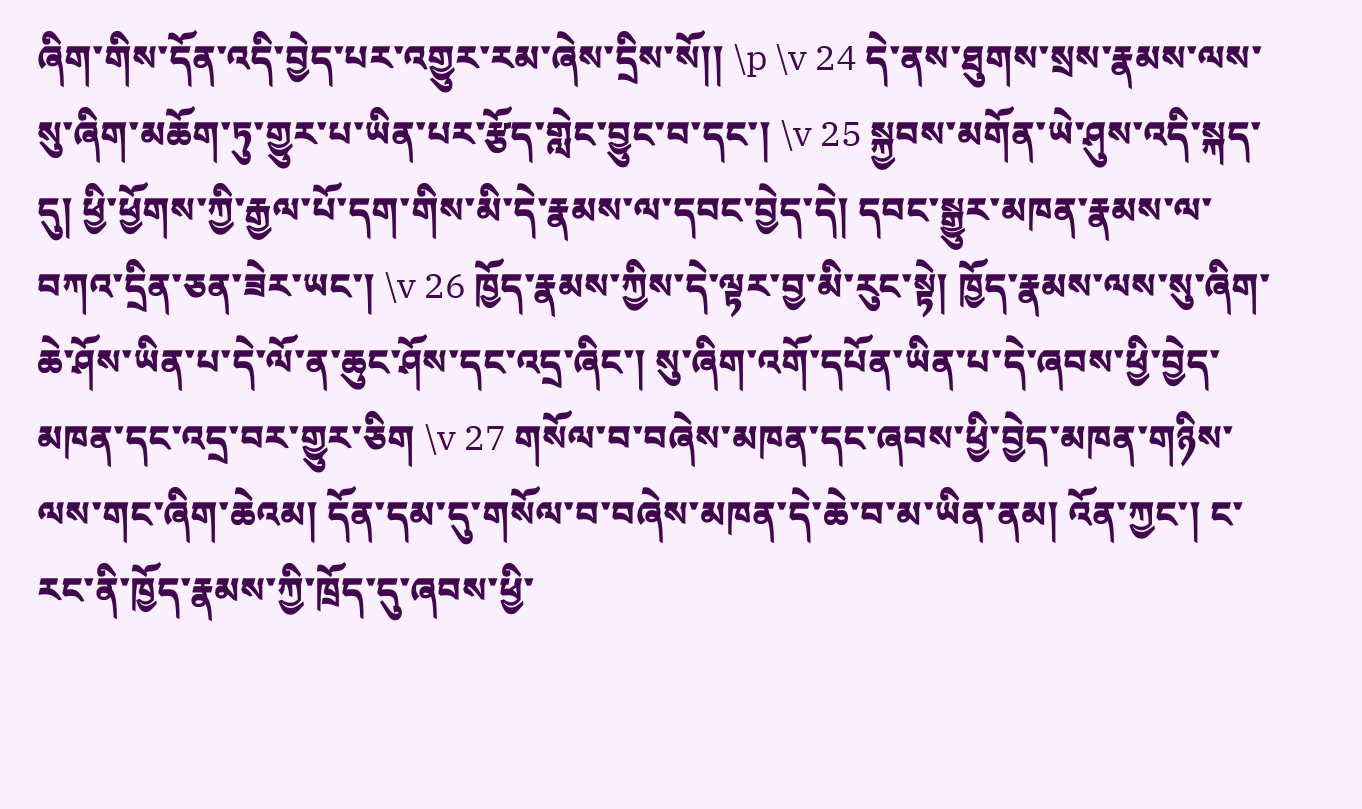ཞིག་གིས་དོན་འདི་བྱེད་པར་འགྱུར་རམ་ཞེས་དྲིས་སོ།། \p \v 24 དེ་ནས་ཐུགས་སྲས་རྣམས་ལས་སུ་ཞིག་མཆོག་ཏུ་གྱུར་པ་ཡིན་པར་རྩོད་གླེང་བྱུང་བ་དང་། \v 25 སྐྱབས་མགོན་ཡེ་ཤུས་འདི་སྐད་དུ། ཕྱི་ཕྱོགས་ཀྱི་རྒྱལ་པོ་དག་གིས་མི་དེ་རྣམས་ལ་དབང་བྱེད་དེ། དབང་སྒྱུར་མཁན་རྣམས་ལ་བཀའ་དྲིན་ཅན་ཟེར་ཡང་། \v 26 ཁྱོད་རྣམས་ཀྱིས་དེ་ལྟར་བྱ་མི་རུང་སྟེ། ཁྱོད་རྣམས་ལས་སུ་ཞིག་ཆེ་ཤོས་ཡིན་པ་དེ་ལོ་ན་ཆུང་ཤོས་དང་འདྲ་ཞིང་། སུ་ཞིག་འགོ་དཔོན་ཡིན་པ་དེ་ཞབས་ཕྱི་བྱེད་མཁན་དང་འདྲ་བར་གྱུར་ཅིག \v 27 གསོལ་བ་བཞེས་མཁན་དང་ཞབས་ཕྱི་བྱེད་མཁན་གཉིས་ལས་གང་ཞིག་ཆེའམ། དོན་དམ་དུ་གསོལ་བ་བཞེས་མཁན་དེ་ཆེ་བ་མ་ཡིན་ནམ། འོན་ཀྱང་། ང་རང་ནི་ཁྱོད་རྣམས་ཀྱི་ཁྲོད་དུ་ཞབས་ཕྱི་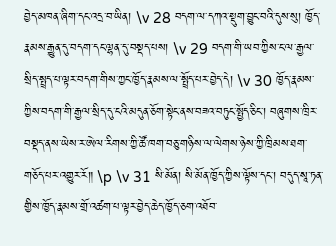བྱེད་མཁན་ཞིག་དང་འདྲ་བ་ཡིན། \v 28 བདག་ལ་དཀའ་སྡུག་བྱུང་བའི་དུས་སུ། ཁྱོད་རྣམས་རྒྱུན་དུ་བདག་དང་ལྷན་དུ་བསྡད་པས། \v 29 བདག་གི་ཡབ་ཀྱིས་ང་ལ་རྒྱལ་སྲིད་སྤྲད་པ་ལྟར་བདག་གིས་ཀྱང་ཁྱོད་རྣམས་ལ་སྤྲོད་པར་བྱེད་དེ། \v 30 ཁྱོད་རྣམས་ཀྱིས་བདག་གི་རྒྱལ་སྲིད་དུ་ངའི་མདུན་ཅོག་སྟེང་ནས་བཟའ་བཏུང་སྤྱོད་ཅིང་། བཞུགས་ཁྲིར་བསྡད་ནས་ཡེས་ར་ཨེལ་རིགས་ཀྱི་ཚོ་ཁག་བཅུ་གཉིས་ལ་ལེགས་ཉེས་ཀྱི་ཁྲིམས་ཐག་གཅོད་པར་འགྱུར་རོ༎ \p \v 31 སི་མོན། སི་མོན་ཁྱོད་ཀྱིས་ལྟོས་དང་། བདུད་སཱ་ཏན་གྱིས་ཁྱོད་རྣམས་གྲོ་འཚག་པ་ལྟར་བྱེད་ཆེད་ཁྱོད་ཅག་འཐོབ་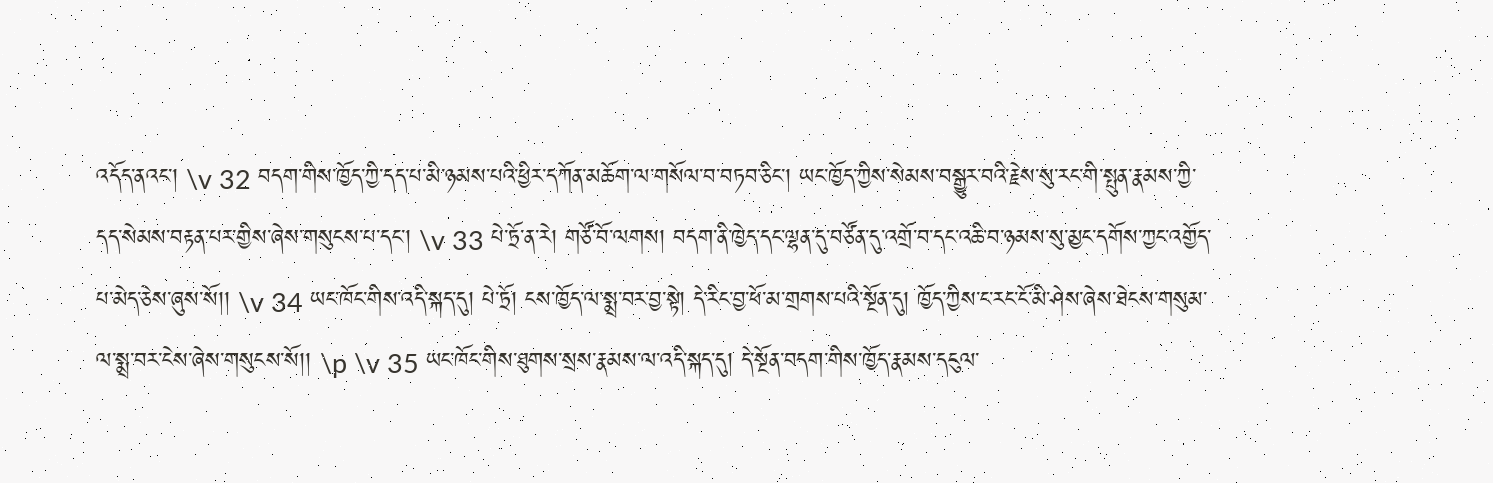འདོད་ནའང་། \v 32 བདག་གིས་ཁྱོད་ཀྱི་དད་པ་མི་ཉམས་པའི་ཕྱིར་དཀོན་མཆོག་ལ་གསོལ་བ་བཏབ་ཅིང་། ཡང་ཁྱོད་ཀྱིས་སེམས་བསྒྱུར་བའི་རྗེས་སུ་རང་གི་སྤུན་རྣམས་ཀྱི་དད་སེམས་བརྟན་པར་གྱིས་ཞེས་གསུངས་པ་དང་། \v 33 པེ་ཏྲོ་ན་རེ། གཙོ་བོ་ལགས། བདག་ནི་ཁྱེད་དང་ལྷན་དུ་བཙོན་དུ་འགྲོ་བ་དང་འཆི་བ་ཉམས་སུ་མྱང་དགོས་ཀྱང་འགྱོད་པ་མེད་ཅེས་ཞུས་སོ།། \v 34 ཡང་ཁོང་གིས་འདི་སྐད་དུ། པེ་ཏྲོ། ངས་ཁྱོད་ལ་སྨྲ་བར་བྱ་སྟེ། དེ་རིང་བྱ་ཕོ་མ་གྲགས་པའི་སྔོན་དུ། ཁྱོད་ཀྱིས་ང་རང་ངོ་མི་ཤེས་ཞེས་ཐེངས་གསུམ་ལ་སྨྲ་བར་ངེས་ཞེས་གསུངས་སོ།། \p \v 35 ཡང་ཁོང་གིས་ཐུགས་སྲས་རྣམས་ལ་འདི་སྐད་དུ། དེ་སྔོན་བདག་གིས་ཁྱོད་རྣམས་དངུལ་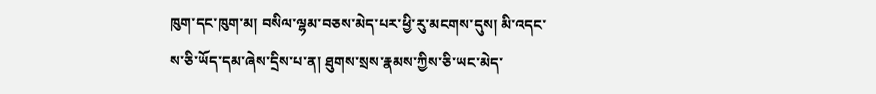ཁུག་དང་ཁུག་མ། བསིལ་ལྷམ་བཅས་མེད་པར་ཕྱི་རུ་མངགས་དུས། མི་འདང་ས་ཅི་ཡོད་དམ་ཞེས་དྲིས་པ་ན། ཐུགས་སྲས་རྣམས་ཀྱིས་ཅི་ཡང་མེད་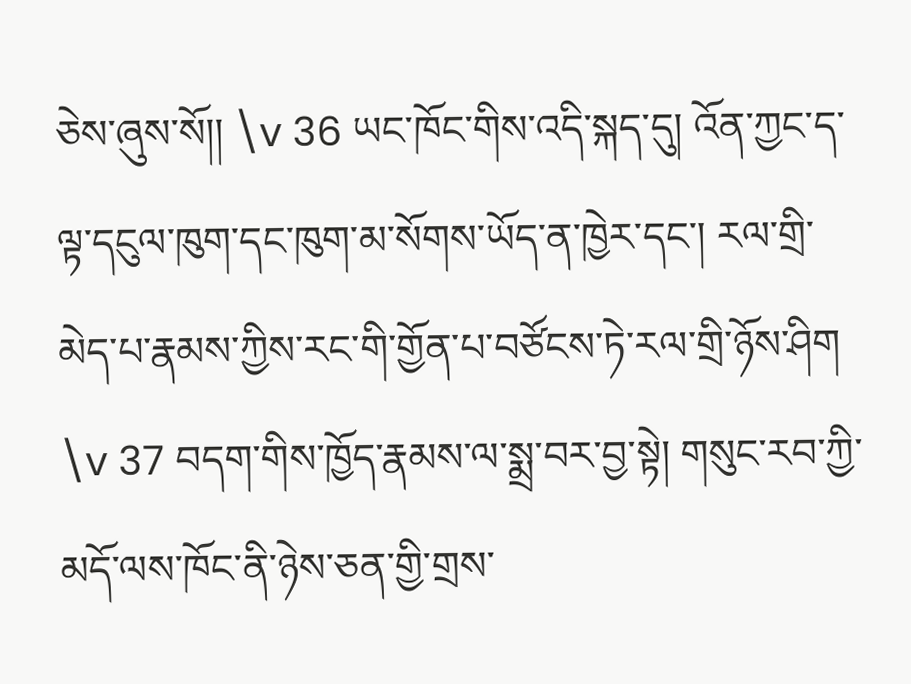ཅེས་ཞུས་སོ།། \v 36 ཡང་ཁོང་གིས་འདི་སྐད་དུ། འོན་ཀྱང་ད་ལྟ་དངུལ་ཁུག་དང་ཁུག་མ་སོགས་ཡོད་ན་ཁྱེར་དང་། རལ་གྲི་མེད་པ་རྣམས་ཀྱིས་རང་གི་གྱོན་པ་བཙོངས་ཏེ་རལ་གྲི་ཉོས་ཤིག \v 37 བདག་གིས་ཁྱོད་རྣམས་ལ་སྨྲ་བར་བྱ་སྟེ། གསུང་རབ་ཀྱི་མདོ་ལས་ཁོང་ནི་ཉེས་ཅན་གྱི་གྲས་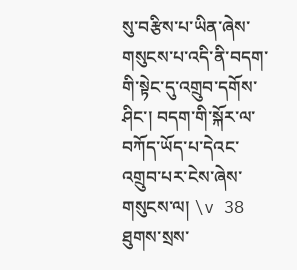སུ་བརྩིས་པ་ཡིན་ཞེས་གསུངས་པ་འདི་ནི་བདག་གི་སྟེང་དུ་འགྲུབ་དགོས་ཤིང་། བདག་གི་སྐོར་ལ་བཀོད་ཡོད་པ་དེའང་འགྲུབ་པར་ངེས་ཞེས་གསུངས་ལ། \v 38 ཐུགས་སྲས་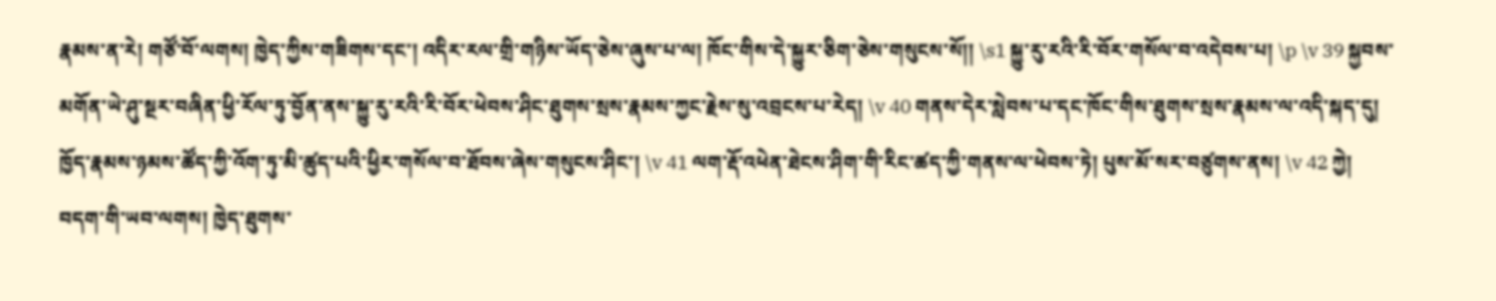རྣམས་ན་རེ། གཙོ་བོ་ལགས། ཁྱེད་ཀྱིས་གཟིགས་དང་། འདིར་རལ་གྲི་གཉིས་ཡོད་ཅེས་ཞུས་པ་ལ། ཁོང་གིས་དེ་སྐྱུར་ཅིག་ཅེས་གསུངས་སོ།། \s1 སྐྱུ་རུ་རའི་རི་བོར་གསོལ་བ་འདེབས་པ། \p \v 39 སྐྱབས་མགོན་ཡེ་ཤུ་སྔར་བཞིན་ཕྱི་རོལ་ཏུ་བྱོན་ནས་སྐྱུ་རུ་རའི་རི་བོར་ཕེབས་ཤིང་ཐུགས་སྲས་རྣམས་ཀྱང་རྗེས་སུ་འབྲངས་པ་རེད། \v 40 གནས་དེར་སླེབས་པ་དང་ཁོང་གིས་ཐུགས་སྲས་རྣམས་ལ་འདི་སྐད་དུ། ཁྱོད་རྣམས་ཉམས་ཚོད་ཀྱི་འོག་ཏུ་མི་ཚུད་པའི་ཕྱིར་གསོལ་བ་ཐོབས་ཞེས་གསུངས་ཤིང་། \v 41 ལག་རྡོ་འཕེན་ཐེངས་ཤིག་གི་རིང་ཚད་ཀྱི་གནས་ལ་ཕེབས་ཏེ། པུས་མོ་སར་བཙུགས་ནས། \v 42 ཀྱེ། བདག་གི་ཡབ་ལགས། ཁྱེད་ཐུགས་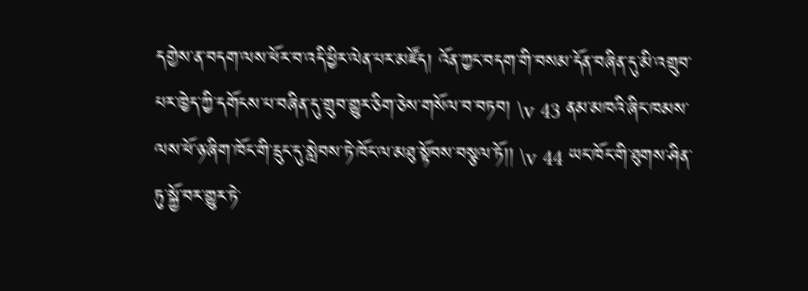དགྱེས་ན་བདག་ལས་ཕོར་བ་འདི་ཕྱིར་ལེན་པར་མཛོད། འོན་ཀྱང་བདག་གི་བསམ་དོན་བཞིན་དུ་མི་འགྲུབ་པར་ཁྱེད་ཀྱི་དགོངས་པ་བཞིན་དུ་གྲུབ་གྱུར་ཅིག་ཅེས་གསོལ་བ་བཏབ། \v 43 ནམ་མཁའི་ཞིང་ཁམས་ལས་ཕོ་ཉ་ཞིག་ཁོང་གི་དྲུང་དུ་སླེབས་ཏེ་ཁོང་ལ་མཐུ་སྟོབས་བསྩལ་ཏོ།། \v 44 ཡང་ཁོང་གི་ཐུགས་ཤིན་ཏུ་སྐྱོ་བར་གྱུར་ཏེ་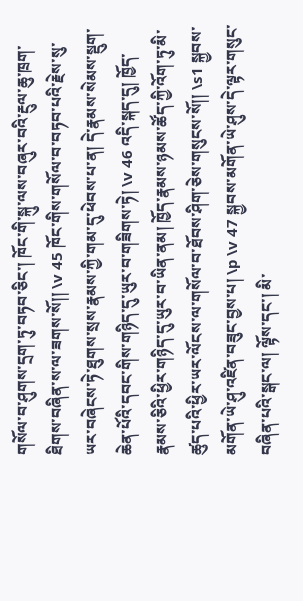གསོལ་བ་ཤུགས་དྲག་ཏུ་བཏབ་ཅིང་། ཁོང་གི་སྐུ་ལས་བཞུར་བའི་རྔུལ་ཆུ་ཁྲག་ཐིགས་བཞིན་ས་ལ་ཟགས་སོ།། \v 45 ཁོང་གིས་གསོལ་བ་བཏབ་པའི་རྗེས་སུ་ཡར་བཞེངས་ཏེ་ཐུགས་སྲས་རྣམས་ཀྱི་གམ་དུ་ཕེབས་པ་ན། དེ་རྣམས་སེམས་སྡུག་ཆེན་པོའི་དབང་གིས་གཉིད་དུ་ཡུར་བ་གཟིགས་ཏེ། \v 46 འདི་སྐད་དུ། ཁྱོད་རྣམས་ཅིའི་ཕྱིར་གཉིད་དུ་ཡུར་བ་ཡིན་ནམ། ཁྱོད་རྣམས་ཉམས་ཚོད་ཀྱི་འོག་ཏུ་མི་ཚུད་པའི་ཕྱིར་ཡར་ལོངས་ལ་གསོལ་བ་ཐོབས་ཤིག་ཅེས་གསུངས་སོ།། \s1 སྐྱབས་མགོན་ཡེ་ཤུ་འཛིན་བཟུང་བྱས་པ། \p \v 47 སྐྱབས་མགོན་ཡེ་ཤུས་དེ་ལྟར་གསུང་བཞིན་པའི་སྒང་ལ། ལྟོས་དང་། མི་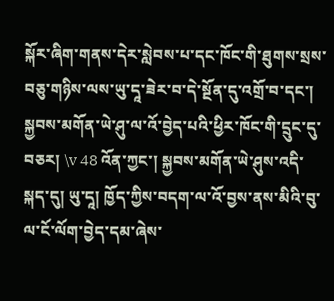སྐོར་ཞིག་གནས་དེར་སླེབས་པ་དང་ཁོང་གི་ཐུགས་སྲས་བཅུ་གཉིས་ལས་ཡུ་དཱ་ཟེར་བ་དེ་སྔོན་དུ་འགྲོ་བ་དང་། སྐྱབས་མགོན་ཡེ་ཤུ་ལ་འོ་བྱེད་པའི་ཕྱིར་ཁོང་གི་དྲུང་དུ་བཅར། \v 48 འོན་ཀྱང་། སྐྱབས་མགོན་ཡེ་ཤུས་འདི་སྐད་དུ། ཡུ་དཱ། ཁྱོད་ཀྱིས་བདག་ལ་འོ་བྱས་ནས་མིའི་བུ་ལ་ངོ་ལོག་བྱེད་དམ་ཞེས་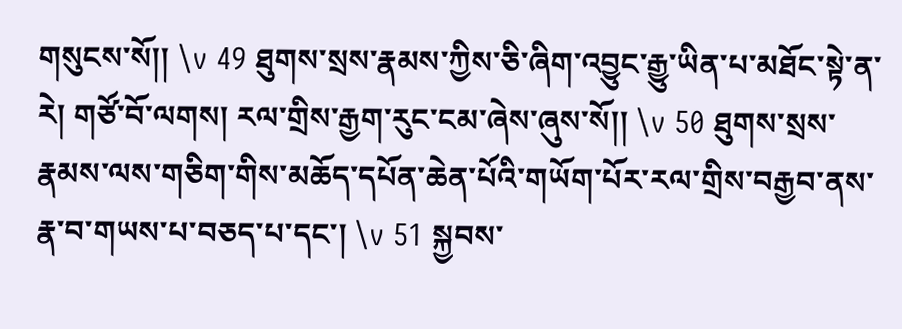གསུངས་སོ།། \v 49 ཐུགས་སྲས་རྣམས་ཀྱིས་ཅི་ཞིག་འབྱུང་རྒྱུ་ཡིན་པ་མཐོང་སྟེ་ན་རེ། གཙོ་བོ་ལགས། རལ་གྲིས་རྒྱག་རུང་ངམ་ཞེས་ཞུས་སོ།། \v 50 ཐུགས་སྲས་རྣམས་ལས་གཅིག་གིས་མཆོད་དཔོན་ཆེན་པོའི་གཡོག་པོར་རལ་གྲིས་བརྒྱབ་ནས་རྣ་བ་གཡས་པ་བཅད་པ་དང་། \v 51 སྐྱབས་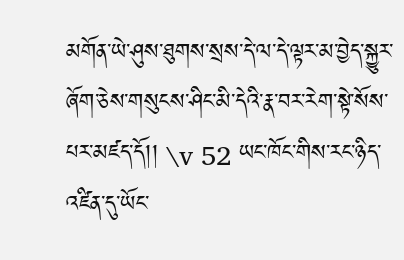མགོན་ཡེ་ཤུས་ཐུགས་སྲས་དེ་ལ་དེ་ལྟར་མ་བྱེད་སྐྱུར་ཞོག་ཅེས་གསུངས་ཤིང་མི་དེའི་རྣ་བར་རེག་སྟེ་སོས་པར་མཛད་དོ།། \v 52 ཡང་ཁོང་གིས་རང་ཉིད་འཛིན་དུ་ཡོང་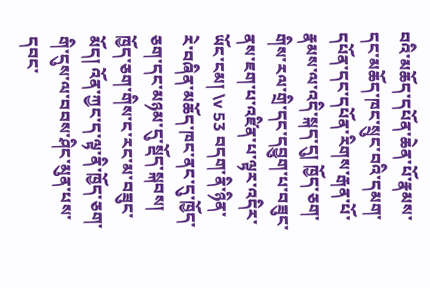བའི་མཆོད་དཔོན་ཆེན་པོ་རྣམས་དང་མཆོད་ཁང་སྲུང་བའི་དམག་དཔོན་དང་དཔོན་རིགས་རྒན་པོ་རྣམས་ལ་འདི་སྐད་དུ། ཁྱོད་ཅག་གིས་རལ་གྲི་དང་དབྱུག་པ་བཟུང་ནས་ཇག་པ་འཛིན་པ་ལྟར་འདིར་ཡོང་ངམ། \v 53 བདག་ནི་ཉིན་རེ་བཞིན་མཆོད་ཁང་ནང་དུ་ཁྱོད་ཅག་དང་མཉམ་དུ་སྡོད་སྐབས། ཁྱོད་ཅག་གིས་ང་རང་མ་བཟུང་མོད། འོན་ཀྱང་ད་ལྟ་ནི་ཁྱོད་ཅག་གི་དུས་ལ་བབས་ཤིང་མུན་པས་དབང་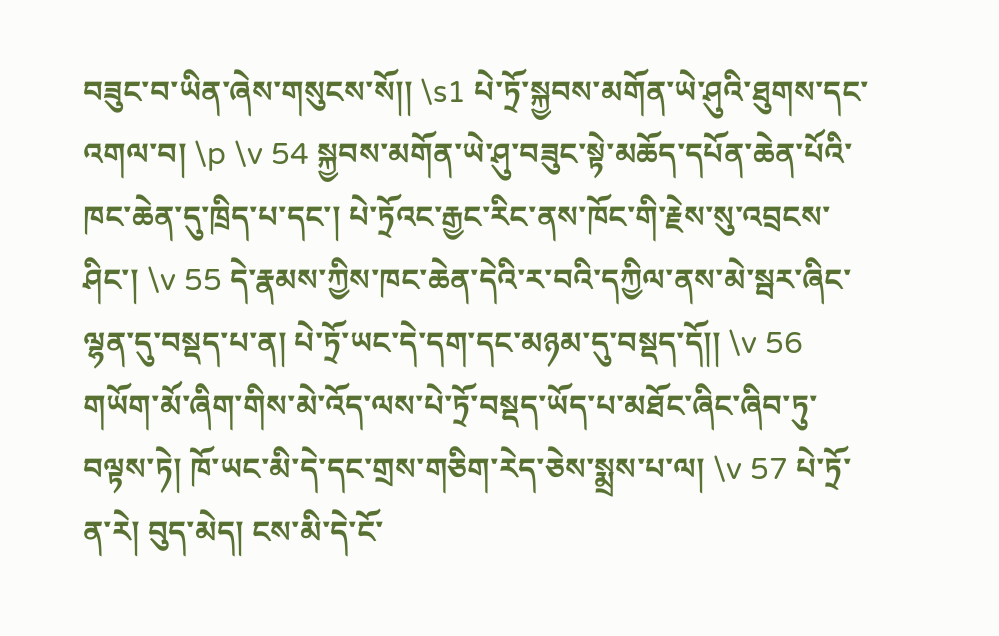བཟུང་བ་ཡིན་ཞེས་གསུངས་སོ།། \s1 པེ་ཏྲོ་སྐྱབས་མགོན་ཡེ་ཤུའི་ཐུགས་དང་འགལ་བ། \p \v 54 སྐྱབས་མགོན་ཡེ་ཤུ་བཟུང་སྟེ་མཆོད་དཔོན་ཆེན་པོའི་ཁང་ཆེན་དུ་ཁྲིད་པ་དང་། པེ་ཏྲོའང་རྒྱང་རིང་ནས་ཁོང་གི་རྗེས་སུ་འབྲངས་ཤིང་། \v 55 དེ་རྣམས་ཀྱིས་ཁང་ཆེན་དེའི་ར་བའི་དཀྱིལ་ནས་མེ་སྦར་ཞིང་ལྷན་དུ་བསྡད་པ་ན། པེ་ཏྲོ་ཡང་དེ་དག་དང་མཉམ་དུ་བསྡད་དོ།། \v 56 གཡོག་མོ་ཞིག་གིས་མེ་འོད་ལས་པེ་ཏྲོ་བསྡད་ཡོད་པ་མཐོང་ཞིང་ཞིབ་ཏུ་བལྟས་ཏེ། ཁོ་ཡང་མི་དེ་དང་གྲས་གཅིག་རེད་ཅེས་སྨྲས་པ་ལ། \v 57 པེ་ཏྲོ་ན་རེ། བུད་མེད། ངས་མི་དེ་ངོ་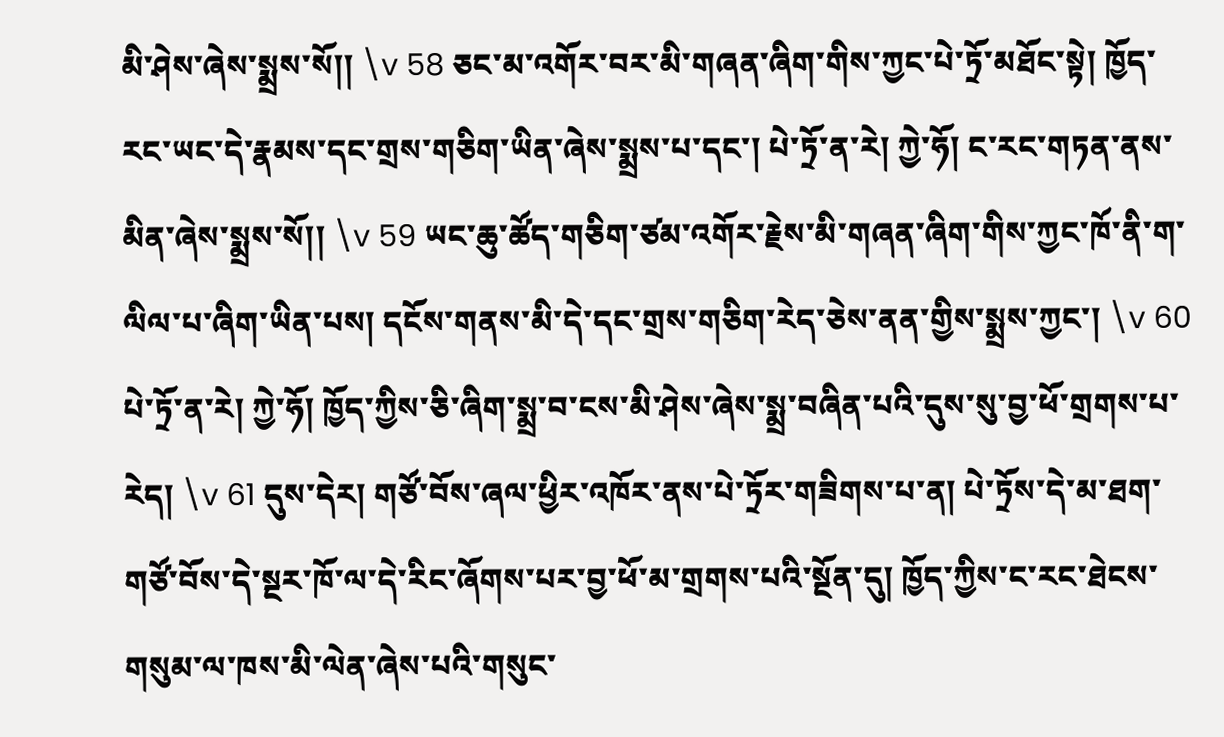མི་ཤེས་ཞེས་སྨྲས་སོ།། \v 58 ཅང་མ་འགོར་བར་མི་གཞན་ཞིག་གིས་ཀྱང་པེ་ཏྲོ་མཐོང་སྟེ། ཁྱོད་རང་ཡང་དེ་རྣམས་དང་གྲས་གཅིག་ཡིན་ཞེས་སྨྲས་པ་དང་། པེ་ཏྲོ་ན་རེ། ཀྱེ་ཧོ། ང་རང་གཏན་ནས་མིན་ཞེས་སྨྲས་སོ།། \v 59 ཡང་ཆུ་ཚོད་གཅིག་ཙམ་འགོར་རྗེས་མི་གཞན་ཞིག་གིས་ཀྱང་ཁོ་ནི་ག་ལིལ་པ་ཞིག་ཡིན་པས། དངོས་གནས་མི་དེ་དང་གྲས་གཅིག་རེད་ཅེས་ནན་གྱིས་སྨྲས་ཀྱང་། \v 60 པེ་ཏྲོ་ན་རེ། ཀྱེ་ཧོ། ཁྱོད་ཀྱིས་ཅི་ཞིག་སྨྲ་བ་ངས་མི་ཤེས་ཞེས་སྨྲ་བཞིན་པའི་དུས་སུ་བྱ་ཕོ་གྲགས་པ་རེད། \v 61 དུས་དེར། གཙོ་བོས་ཞལ་ཕྱིར་འཁོར་ནས་པེ་ཏྲོར་གཟིགས་པ་ན། པེ་ཏྲོས་དེ་མ་ཐག་གཙོ་བོས་དེ་སྔར་ཁོ་ལ་དེ་རིང་ཞོགས་པར་བྱ་ཕོ་མ་གྲགས་པའི་སྔོན་དུ། ཁྱོད་ཀྱིས་ང་རང་ཐེངས་གསུམ་ལ་ཁས་མི་ལེན་ཞེས་པའི་གསུང་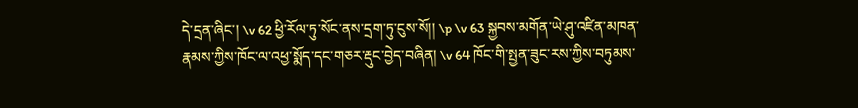དེ་དྲན་ཞིང་། \v 62 ཕྱི་རོལ་ཏུ་སོང་ནས་དྲག་ཏུ་ངུས་སོ།། \p \v 63 སྐྱབས་མགོན་ཡེ་ཤུ་འཛིན་མཁན་རྣམས་ཀྱིས་ཁོང་ལ་འཕྱ་སྨོད་དང་གཅར་རྡུང་བྱེད་བཞིན། \v 64 ཁོང་གི་སྤྱན་ཟུང་རས་ཀྱིས་བཏུམས་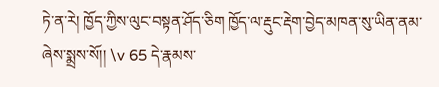ཏེ་ན་རེ། ཁྱོད་ཀྱིས་ལུང་བསྟན་ཤོད་ཅིག ཁྱོད་ལ་རྡུང་རྡེག་བྱེད་མཁན་སུ་ཡིན་ནམ་ཞེས་སྨྲས་སོ།། \v 65 དེ་རྣམས་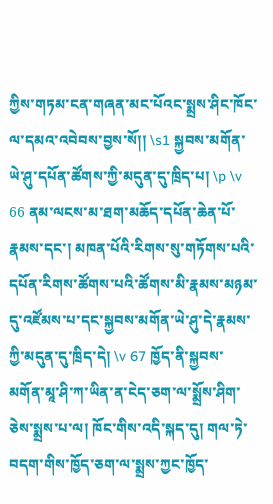ཀྱིས་གཏམ་ངན་གཞན་མང་པོའང་སྨྲས་ཤིང་ཁོང་ལ་དམའ་འབེབས་བྱས་སོ།། \s1 སྐྱབས་མགོན་ཡེ་ཤུ་དཔོན་ཚོགས་ཀྱི་མདུན་དུ་ཁྲིད་པ། \p \v 66 ནམ་ལངས་མ་ཐག་མཆོད་དཔོན་ཆེན་པོ་རྣམས་དང་། མཁན་པོའི་རིགས་སུ་གཏོགས་པའི་དཔོན་རིགས་ཚོགས་པའི་ཚོགས་མི་རྣམས་མཉམ་དུ་འཛོམས་པ་དང་སྐྱབས་མགོན་ཡེ་ཤུ་དེ་རྣམས་ཀྱི་མདུན་དུ་ཁྲིད་དེ། \v 67 ཁྱོད་ནི་སྐྱབས་མགོན་མཱ་ཤི་ཀ་ཡིན་ན་ངེད་ཅག་ལ་སྨྲོས་ཤིག་ཅེས་སྨྲས་པ་ལ། ཁོང་གིས་འདི་སྐད་དུ། གལ་ཏེ་བདག་གིས་ཁྱོད་ཅག་ལ་སྨྲས་ཀྱང་ཁྱོད་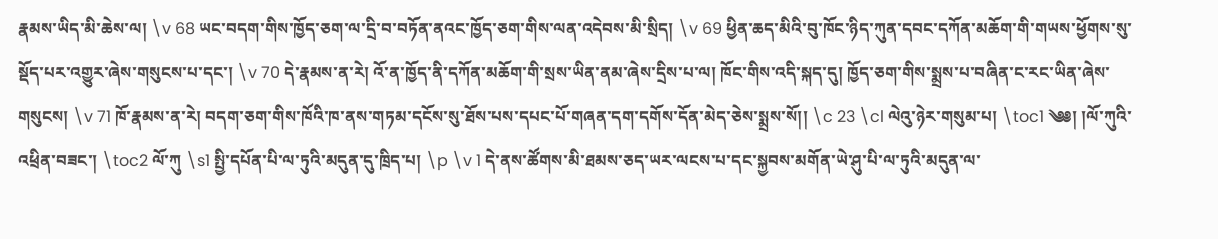རྣམས་ཡིད་མི་ཆེས་ལ། \v 68 ཡང་བདག་གིས་ཁྱོད་ཅག་ལ་དྲི་བ་བཏོན་ནའང་ཁྱོད་ཅག་གིས་ལན་འདེབས་མི་སྲིད། \v 69 ཕྱིན་ཆད་མིའི་བུ་ཁོང་ཉིད་ཀུན་དབང་དཀོན་མཆོག་གི་གཡས་ཕྱོགས་སུ་སྡོད་པར་འགྱུར་ཞེས་གསུངས་པ་དང་། \v 70 དེ་རྣམས་ན་རེ། འོ་ན་ཁྱོད་ནི་དཀོན་མཆོག་གི་སྲས་ཡིན་ནམ་ཞེས་དྲིས་པ་ལ། ཁོང་གིས་འདི་སྐད་དུ། ཁྱོད་ཅག་གིས་སྨྲས་པ་བཞིན་ང་རང་ཡིན་ཞེས་གསུངས། \v 71 ཁོ་རྣམས་ན་རེ། བདག་ཅག་གིས་ཁོའི་ཁ་ནས་གཏམ་དངོས་སུ་ཐོས་པས་དཔང་པོ་གཞན་དག་དགོས་དོན་མེད་ཅེས་སྨྲས་སོ།། \c 23 \cl ལེའུ་ཉེར་གསུམ་པ། \toc1 ༄༅། །ལོ་ཀུའི་འཕྲིན་བཟང་། \toc2 ལོ་ཀུ \s1 སྤྱི་དཔོན་པི་ལ་ཏུའི་མདུན་དུ་ཁྲིད་པ། \p \v 1 དེ་ནས་ཚོགས་མི་ཐམས་ཅད་ཡར་ལངས་པ་དང་སྐྱབས་མགོན་ཡེ་ཤུ་པི་ལ་ཏུའི་མདུན་ལ་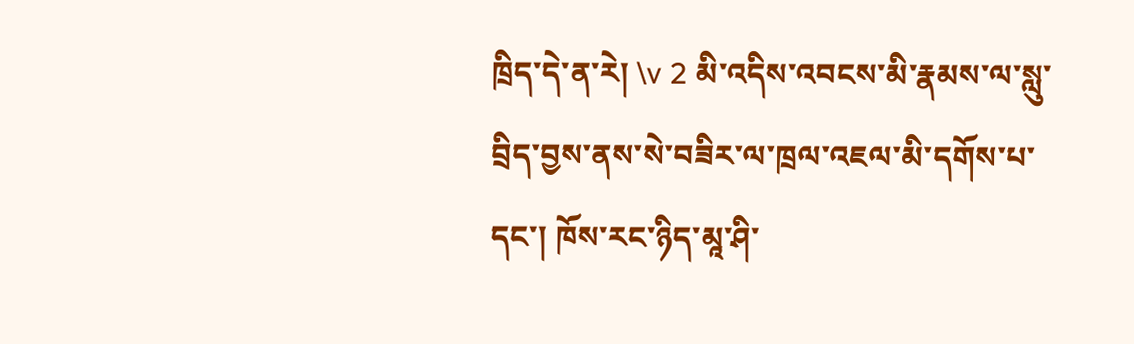ཁྲིད་དེ་ན་རེ། \v 2 མི་འདིས་འབངས་མི་རྣམས་ལ་སླུ་བྲིད་བྱས་ནས་སེ་བཟིར་ལ་ཁྲལ་འཇལ་མི་དགོས་པ་དང་། ཁོས་རང་ཉིད་མཱ་ཤི་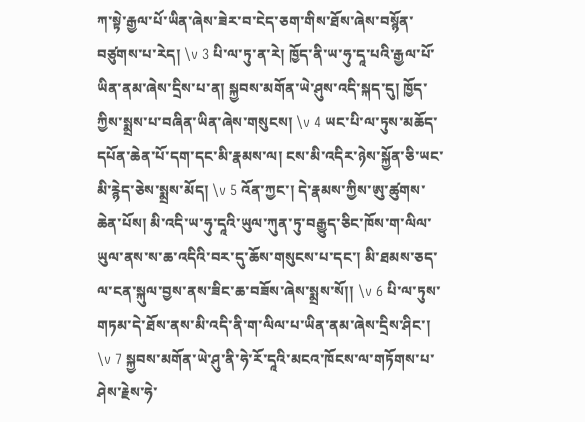ཀ་སྟེ་རྒྱལ་པོ་ཡིན་ཞེས་ཟེར་བ་ངེད་ཅག་གིས་ཐོས་ཞེས་བསྙོན་བཙུགས་པ་རེད། \v 3 པི་ལ་ཏུ་ན་རེ། ཁྱོད་ནི་ཡ་ཧུ་དཱ་པའི་རྒྱལ་པོ་ཡིན་ནམ་ཞེས་དྲིས་པ་ན། སྐྱབས་མགོན་ཡེ་ཤུས་འདི་སྐད་དུ། ཁྱོད་ཀྱིས་སྨྲས་པ་བཞིན་ཡིན་ཞེས་གསུངས། \v 4 ཡང་པི་ལ་ཏུས་མཆོད་དཔོན་ཆེན་པོ་དག་དང་མི་རྣམས་ལ། ངས་མི་འདིར་ཉེས་སྐྱོན་ཅི་ཡང་མི་རྙེད་ཅེས་སྨྲས་མོད། \v 5 འོན་ཀྱང་། དེ་རྣམས་ཀྱིས་ཨུ་ཚུགས་ཆེན་པོས། མི་འདི་ཡ་ཧུ་དཱའི་ཡུལ་ཀུན་ཏུ་བརྒྱུད་ཅིང་ཁོས་ག་ལིལ་ཡུལ་ནས་ས་ཆ་འདིའི་བར་དུ་ཆོས་གསུངས་པ་དང་། མི་ཐམས་ཅད་ལ་ངན་སྐུལ་བྱས་ནས་ཟིང་ཆ་བཟོས་ཞེས་སྨྲས་སོ།། \v 6 པི་ལ་ཏུས་གཏམ་དེ་ཐོས་ནས་མི་འདི་ནི་ག་ལིལ་པ་ཡིན་ནམ་ཞེས་དྲིས་ཤིང་། \v 7 སྐྱབས་མགོན་ཡེ་ཤུ་ནི་ཧེ་རོ་དཱའི་མངའ་ཁོངས་ལ་གཏོགས་པ་ཤེས་རྗེས་ཧེ་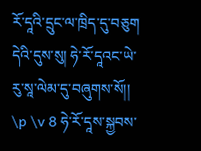རོ་དཱའི་དྲུང་ལ་ཁྲིད་དུ་བཅུག དེའི་དུས་སུ། ཧེ་རོ་དཱའང་ཡེ་རུ་སཱ་ལེམ་དུ་བཞུགས་སོ།། \p \v 8 ཧེ་རོ་དཱས་སྐྱབས་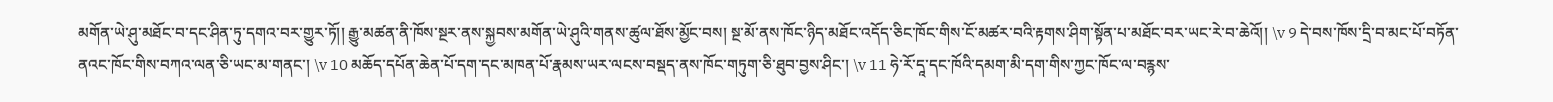མགོན་ཡེ་ཤུ་མཐོང་བ་དང་ཤིན་ཏུ་དགའ་བར་གྱུར་ཏོ།། རྒྱུ་མཚན་ནི་ཁོས་སྔར་ནས་སྐྱབས་མགོན་ཡེ་ཤུའི་གནས་ཚུལ་ཐོས་མྱོང་བས། སྔ་མོ་ནས་ཁོང་ཉིད་མཐོང་འདོད་ཅིང་ཁོང་གིས་ངོ་མཚར་བའི་རྟགས་ཤིག་སྟོན་པ་མཐོང་བར་ཡང་རེ་བ་ཆེའོ།། \v 9 དེ་བས་ཁོས་དྲི་བ་མང་པོ་བཏོན་ནའང་ཁོང་གིས་བཀའ་ལན་ཅི་ཡང་མ་གནང་། \v 10 མཆོད་དཔོན་ཆེན་པོ་དག་དང་མཁན་པོ་རྣམས་ཡར་ལངས་བསྡད་ནས་ཁོང་གཏུག་ཅི་ཐུབ་བྱས་ཤིང་། \v 11 ཧེ་རོ་དཱ་དང་ཁོའི་དམག་མི་དག་གིས་ཀྱང་ཁོང་ལ་བརྙས་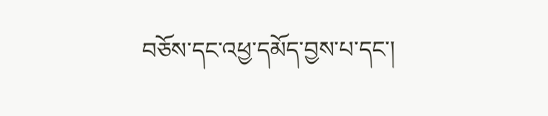བཅོས་དང་འཕྱ་དམོད་བྱས་པ་དང་།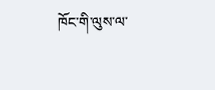ཁོང་གི་ལུས་ལ་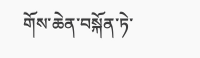གོས་ཆེན་བསྐོན་ཏེ་